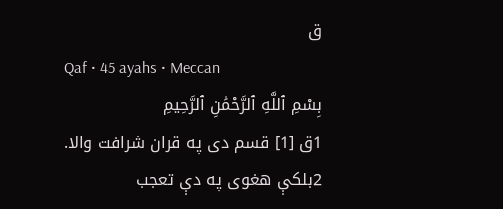ق
Qaf • 45 ayahs • Meccan
بِسْمِ ٱللَّهِ ٱلرَّحْمَٰنِ ٱلرَّحِيمِ
1ق [1] قسم دی په قران شرافت والا.
2بلكې هغوى په دې تعجب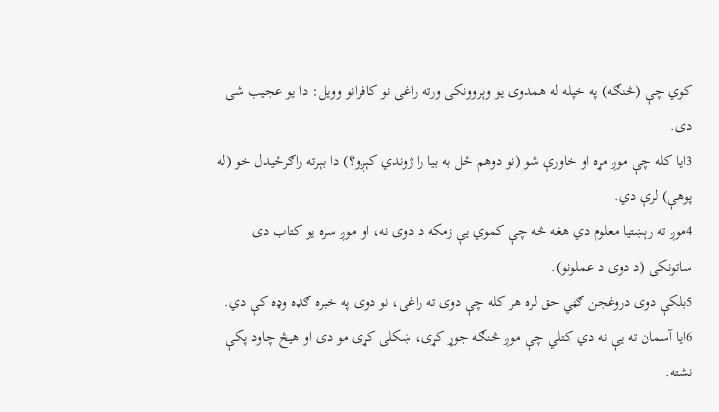كوي چې (څنګه) په خپله له همدوى يو وېروونكى ورته راغى نو كافرانو وويل: دا يو عجيب شى دى.
3ايا كله چې موږ مړه او خاورې شو (نو دوهم ځل به بيا را ژوندي كېږو؟) دا بېرته راګرځيدل خو (له پوهې) لرې دي.
4موږ ته رېښتيا معلوم دي هغه څه چې کموي یې زمکه د دوی نه، او موږ سره يو کتاب دی ساتونكى (د دوی د عملونو).
5بلكې دوى دروغجن ګڼي حق لره هر کله چې دوی ته راغی، نو دوی په خبره ګډه وډه کې دي.
6ایا آسمان ته يې نه دي كتلي چې موږ څنګه جوړ كړى، ښكلى كړى مو دى او هيڅ چاود پكې نشته.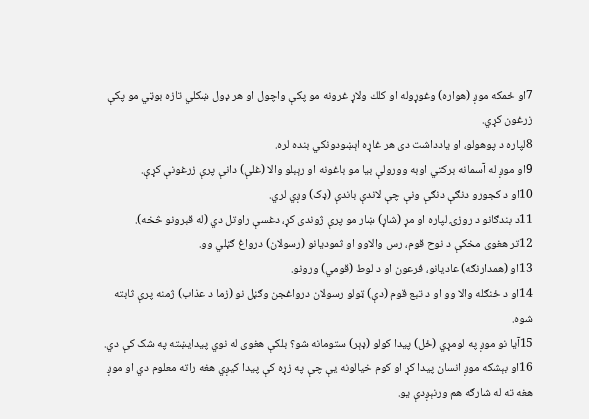7او ځمكه موږ (هواره) وغوړوله او كلك ولاړ غرونه مو پكې واچول او هر ډول ښكلي تازه بوټي مو پكې زرغون كړي.
8لپاره د پوهولو، او یادداشت دی هر غاړه اېښودونکي بنده لره.
9او موږ له آسمانه بركتي اوبه وورولې بيا مو باغونه او رېبلو والا (غلې) دانې پرې زرغونې كړې.
10او د كجورو دنګې دنګې ونې چې لاندې باندې (ډک) وږي لري.
11د بندګانو د روزۍ لپاره او مړ (شاړ) ښار مو پرې ژوندى كړ، دغسې راوتل دي (له قبرونو څخه).
12تر هغوى مخكې د نوح قوم، رس والاوو او ثموديانو (رسولان) درواغ ګڼلي وو.
13او (همدارنګه) عاديانو، فرعون او د لوط (قومي) ورونو.
14او د ځنګله والا وو او د تبع قوم (دې) ټولو رسولان درواغجن وګڼل نو (زما د عذاب) ژمنه پرې ثابته شوه.
15آيا نو موږ په لومړي (ځل) پيدا كولو (ډېر) ستومانه شو؟ بلكې هغوى له نوي پيدايښته په شک كې دي.
16او بېشكه موږ انسان پيدا كړ او كوم خيالونه يې چې په زړه كې پيدا كيږي هغه راته معلوم دي او موږ هغه ته له شارګه هم ورنېږدې يو.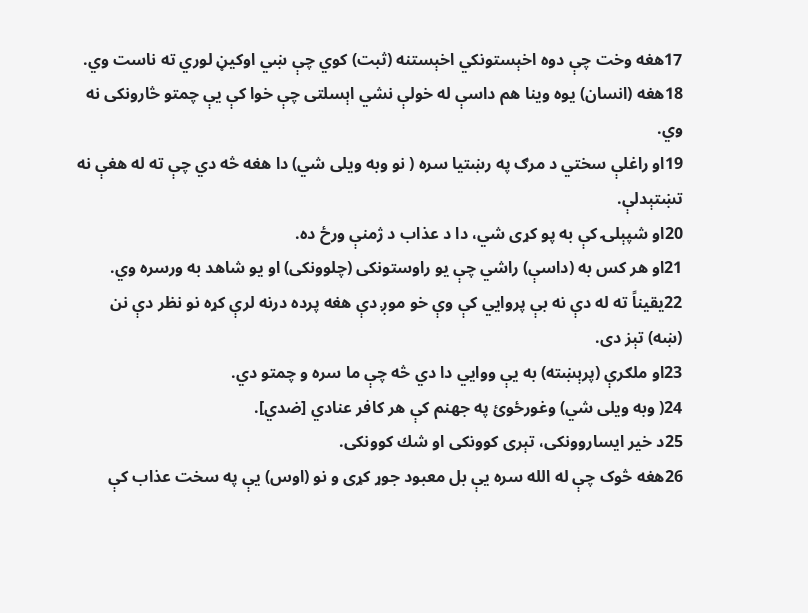17هغه وخت چې دوه اخېستونكي اخېستنه (ثبت) كوي چې ښي اوكيڼ لوري ته ناست وي.
18هغه (انسان) يوه وینا هم داسې له خولې نشي اېسلتى چې خوا كې يې چمتو څارونكى نه وي.
19او راغلې سختي د مرګ په رښتیا سره ( نو وبه ویلی شي) دا هغه څه دي چې ته له هغې نه تښتېدلې.
20او شپېلۍ كې به پو كړى شي، دا د عذاب د ژمنې ورځ ده.
21او هر كس به (داسې) راشي چې يو راوستونكى (چلوونکی) او يو شاهد به ورسره وي.
22يقيناً ته له دې نه بې پروايي كې وې خو موږ دې هغه پرده درنه لرې كړه نو نظر دې نن (ښه) تېز دى.
23او ملګرې (پرېښته) به يې ووايي دا دي څه چې ما سره و چمتو دي.
24( وبه ویلی شي) وغورځوئ په جهنم كې هر كافر عنادي [ضدي].
25د خير ايساروونكى، تېرى كوونكى او شك كوونكى.
26هغه څوک چې له الله سره يې بل معبود جوړ كړى و نو (اوس) يې په سخت عذاب كې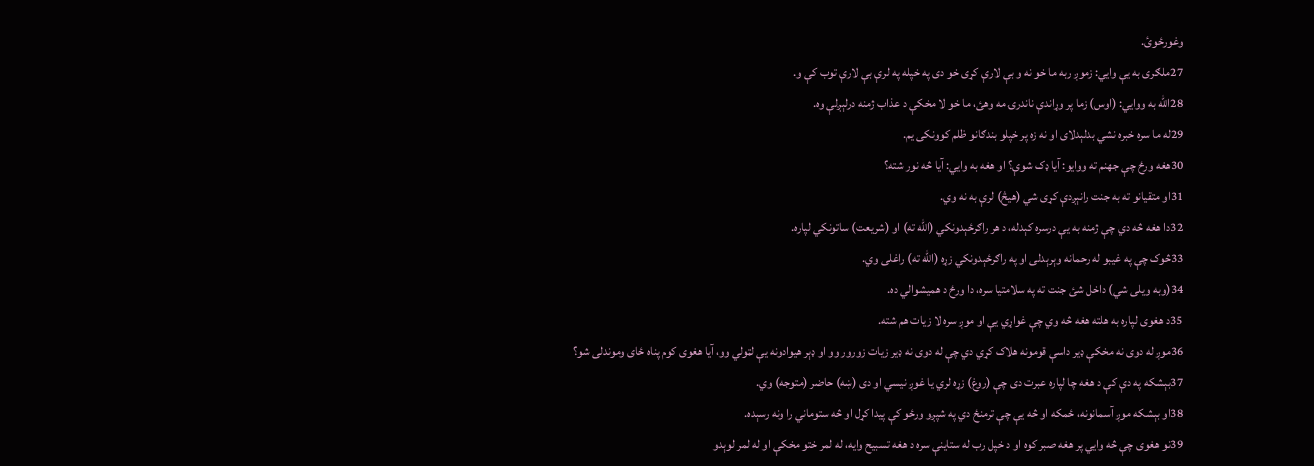وغورځوئ.
27ملګرى به يې وايي: زموږ ربه ما خو نه و بې لارې كړى خو دى په خپله په لرې بې لارې توب كې و.
28الله به ووايي: (اوس) زما پر وړاندې ناندرۍ مه وهئ، ما خو لا مخکې د عذاب ژمنه درلېږلې وه.
29له ما سره خبره نشي بدلېدلاى او نه زه پر خپلو بندګانو ظلم كوونكى يم.
30هغه ورځ چې جهنم ته ووايو: آيا ډک شوې؟ او هغه به وايي: آيا څه نور شته؟
31او متقيانو ته به جنت رانېږدې كړى شي (هيڅ) لرې به نه وي.
32دا هغه څه دي چې ژمنه به يې درسره كېدله، د هر راګرځېدونكي (الله ته) او (شريعت) ساتونكي لپاره.
33څوک چې په غيبو له رحمانه وېرېدلى او په راګرځېدونكي زړه (الله ته) راغلى وي.
34(وبه ويلی شي) داخل شئ جنت ته په سلامتیا سره، دا ورځ د همیشوالي ده.
35د هغوى لپاره به هلته هغه څه وي چې غواړي يې او موږ سره لا زيات هم شته.
36موږ له دوى نه مخکې ډير داسې قومونه هلاک كړي دي چې له دوى نه ډير زيات زورور وو او ډېر هيوادونه يې لټولي وو، آیا هغوى كوم پناه ځاى وموندلى شو؟
37بېشکه په دې كې د هغه چا لپاره عبرت دى چې (روغ) زړه لري يا غوږ نيسي او دى (ښه) حاضر (متوجه) وي.
38او بېشكه موږ آسمانونه، ځمكه او څه يې چې ترمنځ دي په شپږو ورځو كې پيدا كړل او څه ستوماني را ونه رسېده.
39نو هغوى چې څه وايي پر هغه صبر كوه او د خپل رب له ستاينې سره د هغه تسبيح وايه، له لمر ختو مخكې او له لمر لوېدو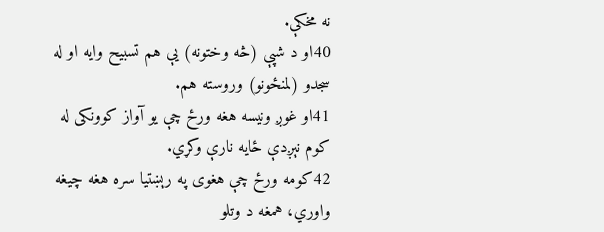نه مخكې.
40او د شپې (څه وختونه) يې هم تسبيح وايه او له سجدو (لمنځونو) وروسته هم.
41او غوږ ونيسه هغه ورځ چې يو آواز كوونكى له كوم نېږدې ځايه نارې وكړي.
42كومه ورځ چې هغوى په رېښتيا سره هغه چيغه واوري، همغه د وتلو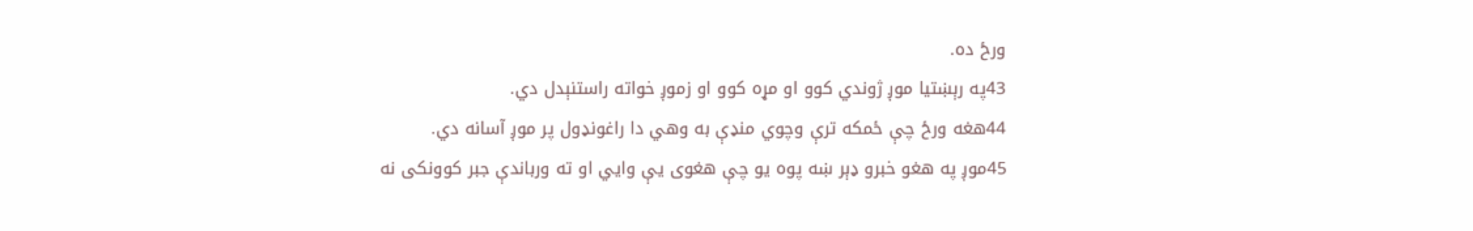ورځ ده.
43په رېښتيا موږ ژوندي كوو او مړه كوو او زموږ خواته راستنېدل دي.
44هغه ورځ چې ځمكه ترې وچوي منډې به وهي دا راغونډول پر موږ آسانه دي.
45موږ په هغو خبرو ډېر ښه پوه يو چې هغوى يې وايي او ته ورباندې جبر كوونكى نه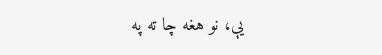يې، نو هغه چا ته په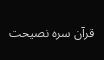قرآن سره نصيحت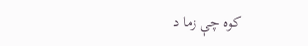كوه چې زما د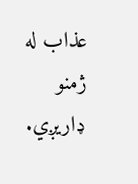عذاب له ژمنو ډاريږي.